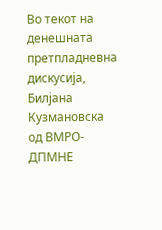Во текот на денешната претпладневна дискусија, Билјана Кузмановска од ВМРО-ДПМНЕ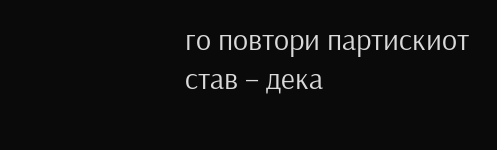го повтори партискиот став – дека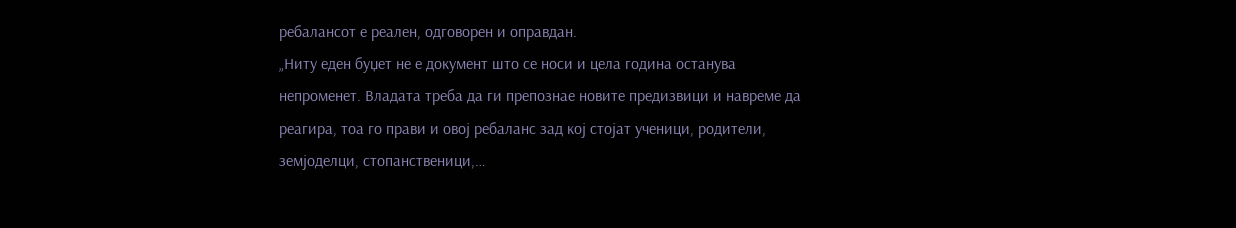ребалансот е реален, одговорен и оправдан.
„Ниту еден буџет не е документ што се носи и цела година останува непроменет. Владата треба да ги препознае новите предизвици и навреме да реагира, тоа го прави и овој ребаланс зад кој стојат ученици, родители, земјоделци, стопанственици,…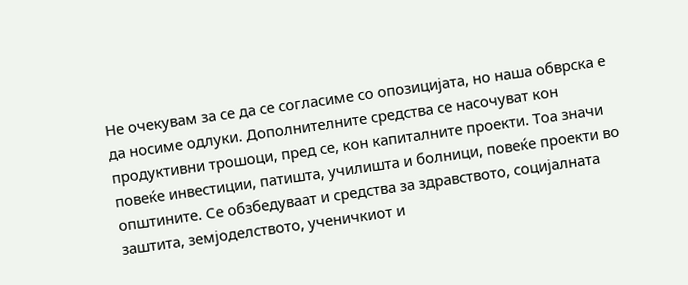Не очекувам за се да се согласиме со опозицијата, но наша обврска е да носиме одлуки. Дополнителните средства се насочуват кон продуктивни трошоци, пред се, кон капиталните проекти. Тоа значи повеќе инвестиции, патишта, училишта и болници, повеќе проекти во општините. Се обзбедуваат и средства за здравството, социјалната заштита, земјоделството, ученичкиот и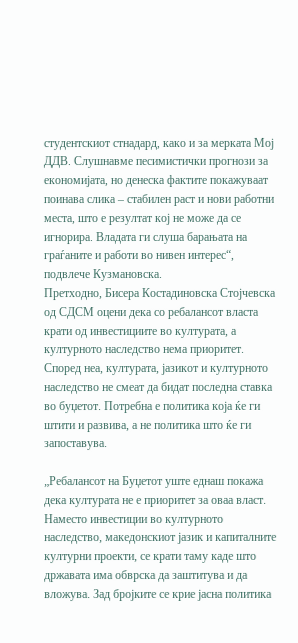студентскиот стнадард, како и за мерката Мој ДДВ. Слушнавме песимистички прогнози за економијата, но денеска фактите покажуваат поинава слика – стабилен раст и нови работни места, што е резултат кој не може да се игнорира. Владата ги слуша барањата на граѓаните и работи во нивен интерес“, подвлече Кузмановска.
Претходно, Бисера Костадиновска Стојчевска од СДСМ оцени дека со ребалансот власта крати од инвестициите во културата, а културното наследство нема приоритет. Според неа, културата, јазикот и културното наследство не смеат да бидат последна ставка во буџетот. Потребна е политика која ќе ги штити и развива, а не политика што ќе ги запоставува.

„Ребалансот на Буџетот уште еднаш покажа дека културата не е приоритет за оваа власт. Наместо инвестиции во културното наследство, македонскиот јазик и капиталните културни проекти, се крати таму каде што државата има обврска да заштитува и да вложува. Зад бројките се крие јасна политика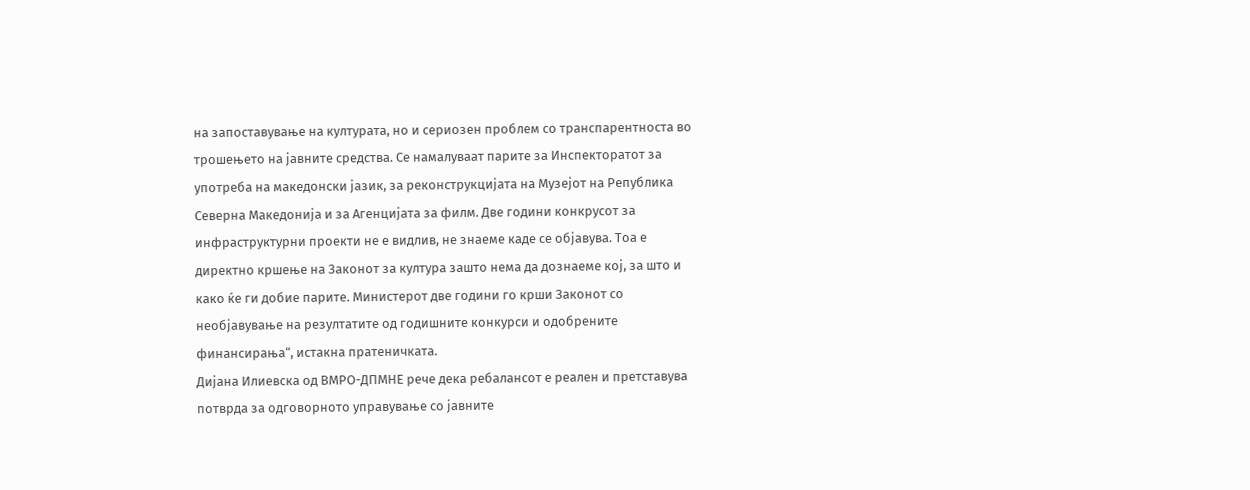на запоставување на културата, но и сериозен проблем со транспарентноста во трошењето на јавните средства. Се намалуваат парите за Инспекторатот за употреба на македонски јазик, за реконструкцијата на Музејот на Република Северна Македонија и за Агенцијата за филм. Две години конкрусот за инфраструктурни проекти не е видлив, не знаеме каде се објавува. Тоа е директно кршење на Законот за култура зашто нема да дознаеме кој, за што и како ќе ги добие парите. Министерот две години го крши Законот со необјавување на резултатите од годишните конкурси и одобрените финансирања“, истакна пратеничката.
Дијана Илиевска од ВМРО-ДПМНЕ рече дека ребалансот е реален и претставува потврда за одговорното управување со јавните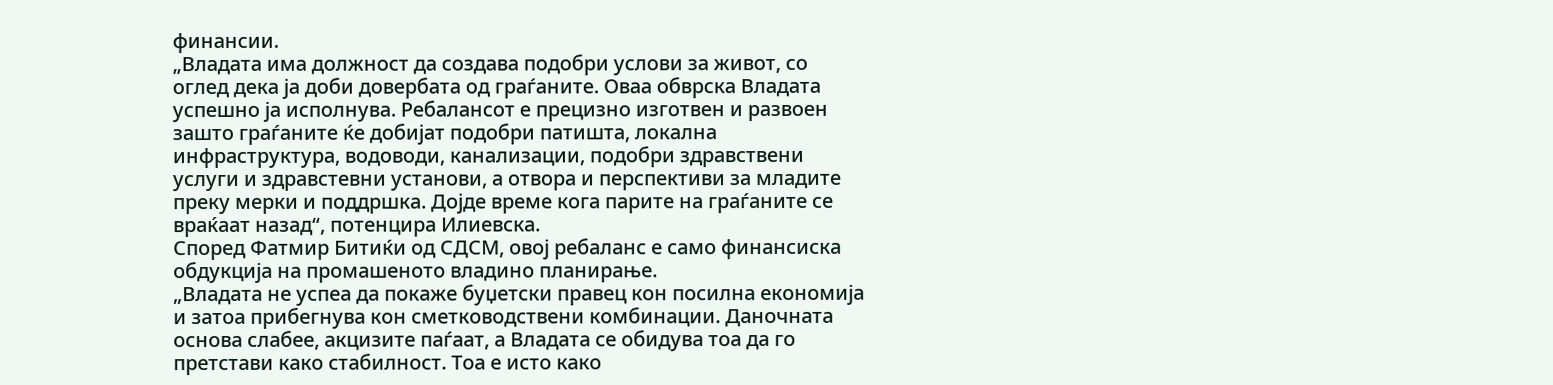финансии.
„Владата има должност да создава подобри услови за живот, со оглед дека ја доби довербата од граѓаните. Оваа обврска Владата успешно ја исполнува. Ребалансот е прецизно изготвен и развоен зашто граѓаните ќе добијат подобри патишта, локална инфраструктура, водоводи, канализации, подобри здравствени услуги и здравстевни установи, а отвора и перспективи за младите преку мерки и поддршка. Дојде време кога парите на граѓаните се враќаат назад“, потенцира Илиевска.
Според Фатмир Битиќи од СДСМ, овој ребаланс е само финансиска обдукција на промашеното владино планирање.
„Владата не успеа да покаже буџетски правец кон посилна економија и затоа прибегнува кон сметководствени комбинации. Даночната основа слабее, акцизите паѓаат, а Владата се обидува тоа да го претстави како стабилност. Тоа е исто како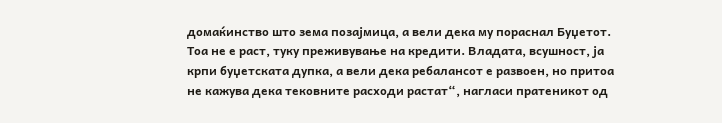домаќинство што зема позајмица, а вели дека му пораснал Буџетот. Тоа не е раст, туку преживување на кредити. Владата, всушност, ја крпи буџетската дупка, а вели дека ребалансот е развоен, но притоа не кажува дека тековните расходи растат“, нагласи пратеникот од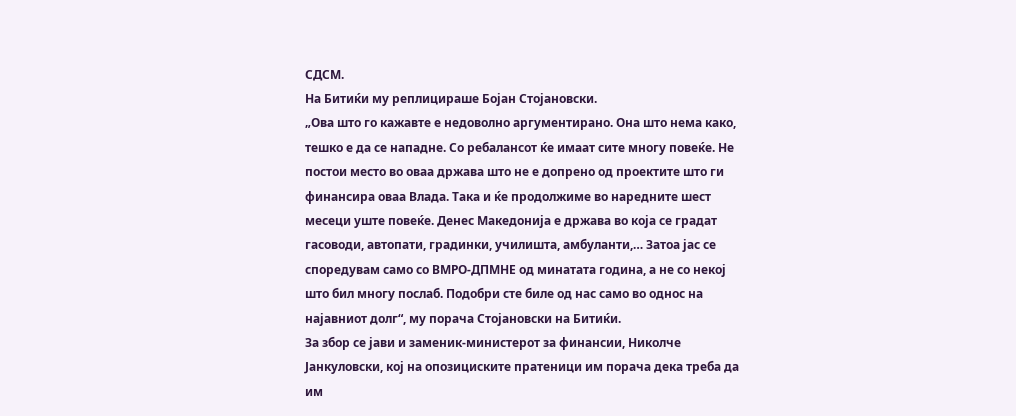СДСМ.
На Битиќи му реплицираше Бојан Стојановски.
„Ова што го кажавте е недоволно аргументирано. Она што нема како, тешко е да се нападне. Со ребалансот ќе имаат сите многу повеќе. Не постои место во оваа држава што не е допрено од проектите што ги финансира оваа Влада. Така и ќе продолжиме во наредните шест месеци уште повеќе. Денес Македонија е држава во која се градат гасоводи, автопати, градинки, училишта, амбуланти,… Затоа јас се споредувам само со ВМРО-ДПМНЕ од минатата година, а не со некој што бил многу послаб. Подобри сте биле од нас само во однос на најавниот долг“, му порача Стојановски на Битиќи.
За збор се јави и заменик-министерот за финансии, Николче Јанкуловски, кој на опозициските пратеници им порача дека треба да им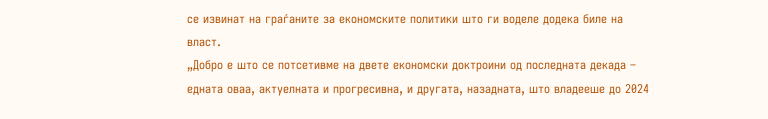се извинат на граѓаните за економските политики што ги воделе додека биле на власт.
„Добро е што се потсетивме на двете економски доктроини од последната декада – едната оваа, актуелната и прогресивна, и другата, назадната, што владееше до 2024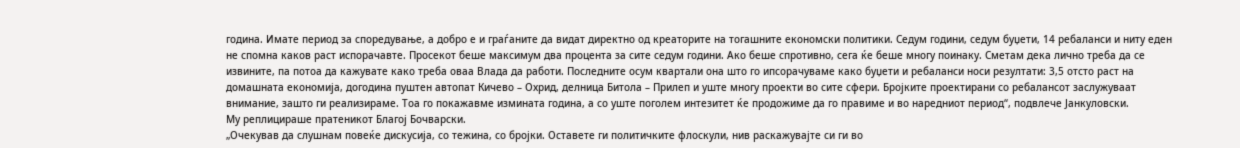година. Имате период за споредување, а добро е и граѓаните да видат директно од креаторите на тогашните економски политики. Седум години, седум буџети, 14 ребаланси и ниту еден не спомна каков раст испорачавте. Просекот беше максимум два процента за сите седум години. Ако беше спротивно, сега ќе беше многу поинаку. Сметам дека лично треба да се извините, па потоа да кажувате како треба оваа Влада да работи. Последните осум квартали она што го ипсорачуваме како буџети и ребаланси носи резултати: 3,5 отсто раст на домашната економија, догодина пуштен автопат Кичево – Охрид, делница Битола – Прилеп и уште многу проекти во сите сфери. Бројките проектирани со ребалансот заслужуваат внимание, зашто ги реализираме. Тоа го покажавме измината година, а со уште поголем интезитет ќе продожиме да го правиме и во наредниот период“, подвлече Јанкуловски.
Му реплицираше пратеникот Благој Бочварски.
„Очекував да слушнам повеќе дискусија, со тежина, со бројки. Оставете ги политичките флоскули, нив раскажувајте си ги во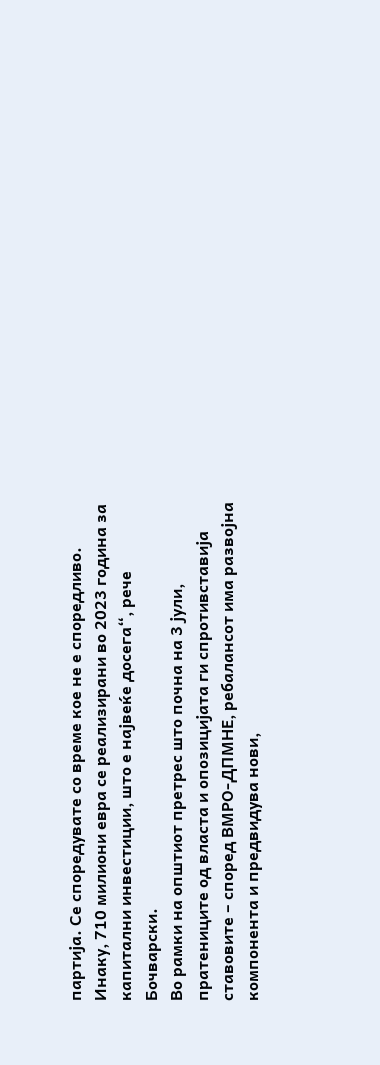партија. Се споредувате со време кое не е споредливо. Инаку, 710 милиони евра се реализирани во 2023 година за капитални инвестиции, што е највеќе досега“, рече Бочварски.
Во рамки на општиот претрес што почна на 3 јули, пратениците од власта и опозицијата ги спротивставија ставовите – според ВМРО-ДПМНЕ, ребалансот има развојна компонента и предвидува нови,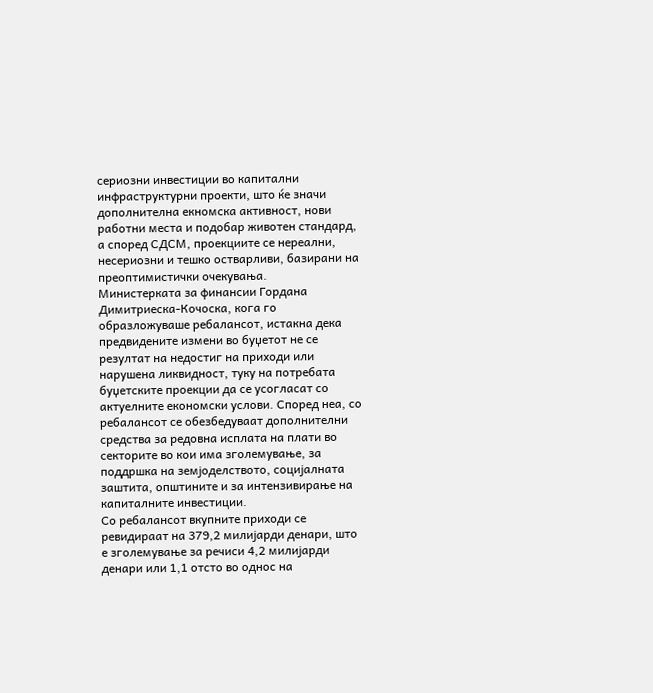сериозни инвестиции во капитални инфраструктурни проекти, што ќе значи дополнителна екномска активност, нови работни места и подобар животен стандард, а според СДСМ, проекциите се нереални, несериозни и тешко остварливи, базирани на преоптимистички очекувања.
Министерката за финансии Гордана Димитриеска-Кочоска, кога го образложуваше ребалансот, истакна дека предвидените измени во буџетот не се резултат на недостиг на приходи или нарушена ликвидност, туку на потребата буџетските проекции да се усогласат со актуелните економски услови. Според неа, со ребалансот се обезбедуваат дополнителни средства за редовна исплата на плати во секторите во кои има зголемување, за поддршка на земјоделството, социјалната заштита, општините и за интензивирање на капиталните инвестиции.
Со ребалансот вкупните приходи се ревидираат на 379,2 милијарди денари, што е зголемување за речиси 4,2 милијарди денари или 1,1 отсто во однос на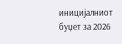иницијалниот буџет за 2026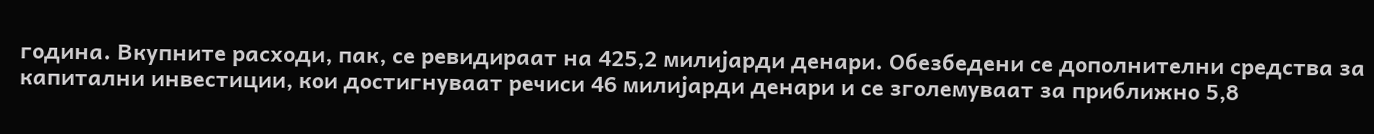година. Вкупните расходи, пак, се ревидираат на 425,2 милијарди денари. Обезбедени се дополнителни средства за капитални инвестиции, кои достигнуваат речиси 46 милијарди денари и се зголемуваат за приближно 5,8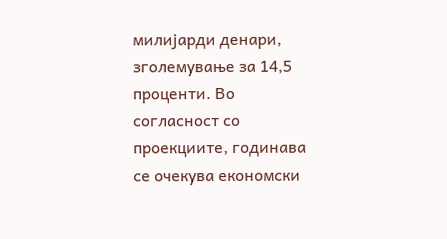милијарди денари, зголемување за 14,5 проценти. Во согласност со проекциите, годинава се очекува економски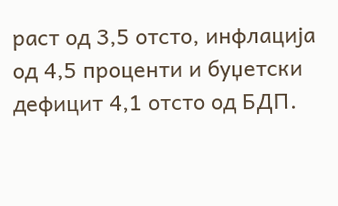раст од 3,5 отсто, инфлација од 4,5 проценти и буџетски дефицит 4,1 отсто од БДП.